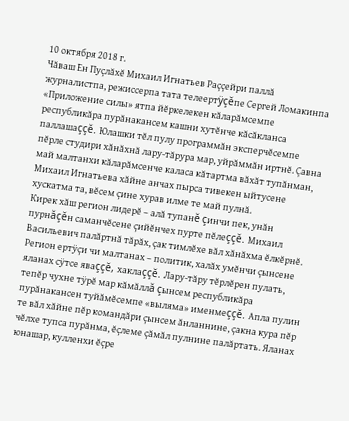10 октября 2018 г.
Чăваш Ен Пуçлăхĕ Михаил Игнатьев Раççейри паллă журналистпа, режиссерпа тата телеертÿçĕпе Сергей Ломакинпа «Приложение силы» ятпа йĕркелекен кăларăмсемпе республикăра пурăнакансем кашни хутĕнче кăсăкланса паллашаççĕ. Юлашки тĕл пулу программăн эксперчĕсемпе пĕрле студири хăнăхнă лару-тăрура мар, уйрăммăн иртнĕ. Çавна май малтанхи кăларăмсенче каласа кăтартма вăхăт тупăнман, Михаил Игнатьева хăйне анчах пырса тивекен ыйтусене хускатма та, вĕсем çине хурав илме те май пулнă.
Кирек хăш регион лидерĕ – алă тупанĕ çинчи пек, унăн пурнăçĕн саманчĕсене çийĕнчех пурте пĕлеççĕ. Михаил Васильевич палăртнă тăрăх, çак тимлĕхе вăл хăнăхма ĕлкĕрнĕ. Регион ертÿçи чи малтанах – политик, халăх умĕнчи çынсене яланах сÿтсе яваççĕ, хаклаççĕ. Лару-тăру тĕрлĕрен пулать, тепĕр чухне тÿрĕ мар кăмăллă çынсем республикăра пурăнакансен туйăмĕсемпе «выляма» именмеççĕ. Апла пулин те вăл хăйне пĕр командăри çынсем ăнланнине, çакна кура пĕр чĕлхе тупса пурăнма, ĕçлеме çăмăл пулнине палăртать. Яланах юнашар, кулленхи ĕçре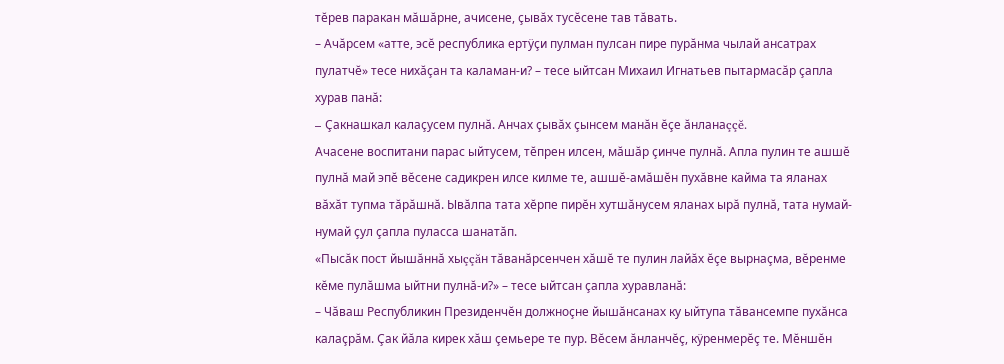тĕрев паракан мăшăрне, ачисене, çывăх тусĕсене тав тăвать.
– Ачăрсем «атте, эсĕ республика ертÿçи пулман пулсан пире пурăнма чылай ансатрах пулатчĕ» тесе нихăçан та каламан-и? – тесе ыйтсан Михаил Игнатьев пытармасăр çапла хурав панă:
– Çакнашкал калаçусем пулнă. Анчах çывăх çынсем манăн ĕçе ăнланаççĕ.
Ачасене воспитани парас ыйтусем, тĕпрен илсен, мăшăр çинче пулнă. Апла пулин те ашшĕ пулнă май эпĕ вĕсене садикрен илсе килме те, ашшĕ-амăшĕн пухăвне кайма та яланах вăхăт тупма тăрăшнă. Ывăлпа тата хĕрпе пирĕн хутшăнусем яланах ырă пулнă, тата нумай-нумай çул çапла пуласса шанатăп.
«Пысăк пост йышăннă хыççăн тăванăрсенчен хăшĕ те пулин лайăх ĕçе вырнаçма, вĕренме кĕме пулăшма ыйтни пулнă-и?» – тесе ыйтсан çапла хуравланă:
– Чăваш Республикин Президенчĕн должноçне йышăнсанах ку ыйтупа тăвансемпе пухăнса калаçрăм. Çак йăла кирек хăш çемьере те пур. Вĕсем ăнланчĕç, кÿренмерĕç те. Мĕншĕн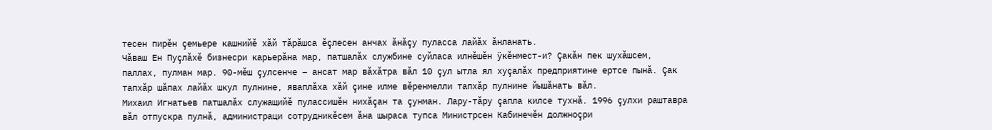тесен пирĕн çемьере кашнийĕ хăй тăрăшса ĕçлесен анчах ăнăçу пуласса лайăх ăнланать.
Чăваш Ен Пуçлăхĕ бизнесри карьерăна мар, патшалăх службине суйласа илнĕшĕн ÿкĕнмест-и? Çакăн пек шухăшсем, паллах, пулман мар. 90-мĕш çулсенче – ансат мар вăхăтра вăл 10 çул ытла ял хуçалăх предприятине ертсе пынă. Çак тапхăр шăпах лайăх шкул пулнине, яваплăха хăй çине илме вĕренмелли тапхăр пулнине йышăнать вăл.
Михаил Игнатьев патшалăх служащийĕ пулассишĕн нихăçан та çунман. Лару-тăру çапла килсе тухнă. 1996 çулхи раштавра вăл отпускра пулнă, администраци сотрудникĕсем ăна шыраса тупса Министрсен Кабинечĕн должноçри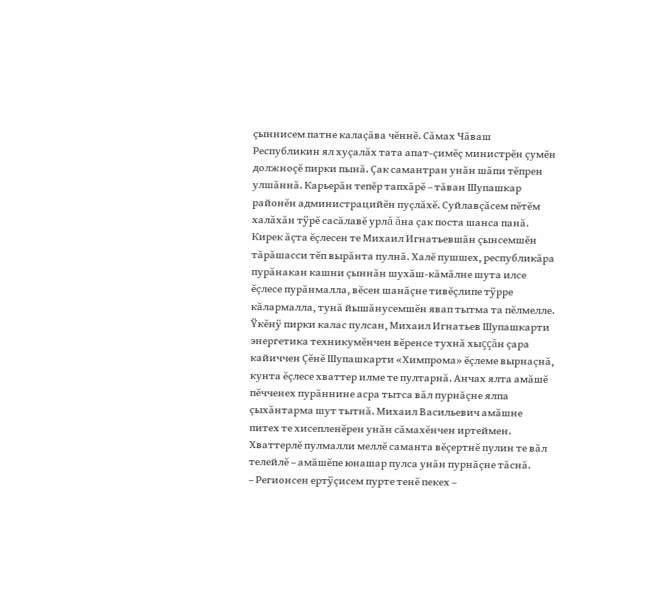çыннисем патне калаçăва чĕннĕ. Сăмах Чăваш Республикин ял хуçалăх тата апат-çимĕç министрĕн çумĕн должноçĕ пирки пынă. Çак самантран унăн шăпи тĕпрен улшăннă. Карьерăн тепĕр тапхăрĕ – тăван Шупашкар районĕн администрацийĕн пуçлăхĕ. Суйлавçăсем пĕтĕм халăхăн тÿрĕ сасăлавĕ урлă ăна çак поста шанса панă. Кирек ăçта ĕçлесен те Михаил Игнатьевшăн çынсемшĕн тăрăшасси тĕп вырăнта пулнă. Халĕ пушшех, республикăра пурăнакан кашни çыннăн шухăш-кăмăлне шута илсе ĕçлесе пурăнмалла, вĕсен шанăçне тивĕçлипе тÿрре кăлармалла, тунă йышăнусемшĕн явап тытма та пĕлмелле. Ÿкĕнÿ пирки калас пулсан, Михаил Игнатьев Шупашкарти энергетика техникумĕнчен вĕренсе тухнă хыççăн çара кайиччен Çĕнĕ Шупашкарти «Химпрома» ĕçлеме вырнаçнă, кунта ĕçлесе хваттер илме те пултарнă. Анчах ялта амăшĕ пĕчченех пурăннине асра тытса вăл пурнăçне ялпа çыхăнтарма шут тытнă. Михаил Васильевич амăшне питех те хисепленĕрен унăн сăмахĕнчен иртеймен. Хваттерлĕ пулмалли меллĕ саманта вĕçертнĕ пулин те вăл телейлĕ – амăшĕпе юнашар пулса унăн пурнăçне тăснă.
– Регионсен ертÿçисем пурте тенĕ пекех –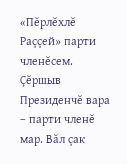«Пĕрлĕхлĕ Раççей» парти членĕсем. Çĕршыв Президенчĕ вара – парти членĕ мар. Вăл çак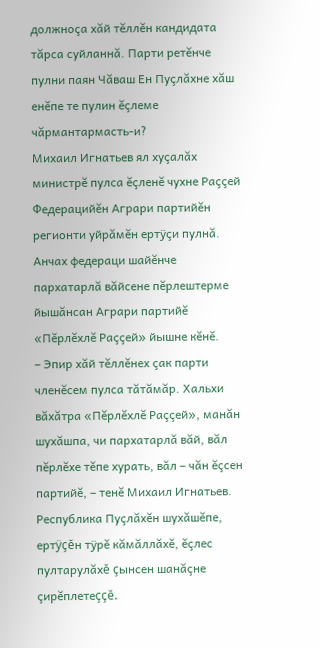должноçа хăй тĕллĕн кандидата тăрса суйланнă. Парти ретĕнче пулни паян Чăваш Ен Пуçлăхне хăш енĕпе те пулин ĕçлеме чăрмантармасть-и?
Михаил Игнатьев ял хуçалăх министрĕ пулса ĕçленĕ чухне Раççей Федерацийĕн Аграри партийĕн регионти уйрăмĕн ертÿçи пулнă. Анчах федераци шайĕнче пархатарлă вăйсене пĕрлештерме йышăнсан Аграри партийĕ «Пĕрлĕхлĕ Раççей» йышне кĕнĕ.
– Эпир хăй тĕллĕнех çак парти членĕсем пулса тăтăмăр. Хальхи вăхăтра «Пĕрлĕхлĕ Раççей», манăн шухăшпа, чи пархатарлă вăй, вăл пĕрлĕхе тĕпе хурать, вăл – чăн ĕçсен партийĕ, – тенĕ Михаил Игнатьев.
Республика Пуçлăхĕн шухăшĕпе, ертÿçĕн тÿрĕ кăмăллăхĕ, ĕçлес пултарулăхĕ çынсен шанăçне çирĕплетеççĕ.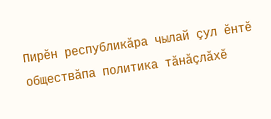Пирĕн республикăра чылай çул ĕнтĕ обществăпа политика тăнăçлăхĕ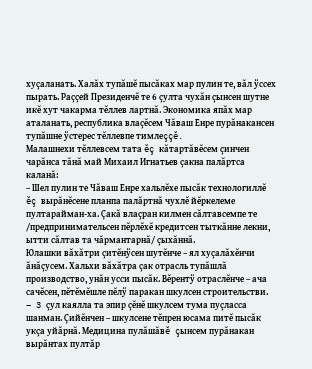хуçаланать. Халăх тупăшĕ пысăках мар пулин те, вăл ÿссех пырать. Раççей Президенчĕ те 6 çулта чухăн çынсен шутне икĕ хут чакарма тĕллев лартнă. Экономика япăх мар аталанать, республика влаçĕсем Чăваш Енре пурăнакансен тупăшне ÿстерес тĕллевпе тимлеççĕ.
Малашнехи тĕллевсем тата ĕç кăтартăвĕсем çинчен чарăнса тăнă май Михаил Игнатьев çакна палăртса каланă:
– Шел пулин те Чăваш Енре хальлĕхе пысăк технологиллĕ ĕç вырăнĕсене планпа палăртнă чухлĕ йĕркелеме пултарайман-ха. Çакă влаçран килмен сăлтавсемпе те /предпринимательсен пĕрлĕхĕ кредитсен тыткăнне лекни, ытти сăлтав та чăрмантарнă/ çыхăннă.
Юлашки вăхăтри çитĕнÿсен шутĕнче – ял хуçалăхĕнчи ăнăçусем. Хальхи вăхăтра çак отрасль тупăшлă производство, унăн усси пысăк. Вĕрентÿ отраслĕнче – ача сачĕсен, пĕтĕмĕшле пĕлÿ паракан шкулсен строительстви.
– 3 çул каялла та эпир çĕнĕ шкулсем тума пуçласса шанман. Çийĕнчен – шкулсене тĕпрен юсама питĕ пысăк укçа уйăрнă. Медицина пулăшăвĕ çынсем пурăнакан вырăнтах пултăр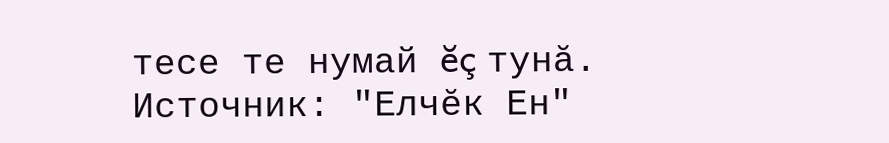тесе те нумай ĕç тунă.
Источник: "Елчĕк Ен"